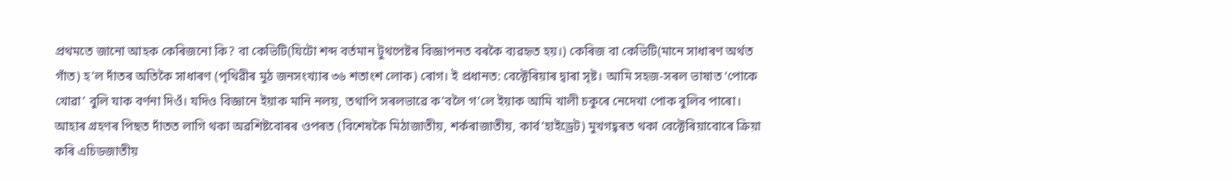প্ৰথমতে জানো আহক কেৰিজনো কি? বা কেভিটি(যিটো শব্দ বৰ্তমান টুথপেষ্টৰ বিজ্ঞাপনত বৰকৈ ব্যৱহৃত হয়।) কেৰিজ বা কেভিটি(মানে সাধাৰণ অৰ্থত গাঁত) হ’ল দাঁতৰ অতিকৈ সাধাৰণ (পৃথিৱীৰ মুঠ জনসংখ্যাৰ ৩৬ শতাংশ লোক) ৰোগ। ই প্ৰধানত: বেক্টেৰিয়াৰ দ্বাৰা সৃষ্ট। আমি সহজ-সৰল ভাষাত ‘পোকে খোৱা’ বুলি যাক বৰ্ণনা দিওঁ। যদিও বিজ্ঞানে ইয়াক মানি নলয়, তথাপি সৰলভাৱে ক’বলৈ গ’লে ইয়াক আমি খালী চকুৰে নেদেখা পোক বুলিব পাৰো। আহাৰ গ্ৰহণৰ পিছত দাঁতত লাগি থকা অৱশিষ্টবোৰৰ ওপৰত (বিশেষকৈ মিঠাজাতীয়, শৰ্কৰাজাতীয়, কাৰ্ব’হাইড্ৰেট) মুখগহ্বৰত থকা বেক্টেৰিয়াবোৰে ক্ৰিয়া কৰি এচিডজাতীয়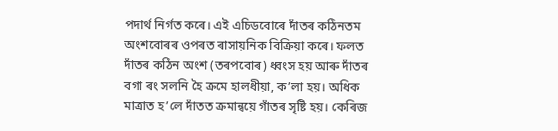পদাৰ্থ নিৰ্গত কৰে। এই এচিডবোৰে দাঁতৰ কঠিনতম অংশবোৰৰ ওপৰত ৰাসায়নিক বিক্ৰিয়া কৰে। ফলত দাঁতৰ কঠিন অংশ (তৰপবোৰ) ধ্বংস হয় আৰু দাঁতৰ বগা ৰং সলনি হৈ ক্ৰমে হালধীয়া, ক’লা হয়। অধিক মাত্ৰাত হ’লে দাঁতত ক্ৰমান্বয়ে গাঁতৰ সৃষ্টি হয়। কেৰিজ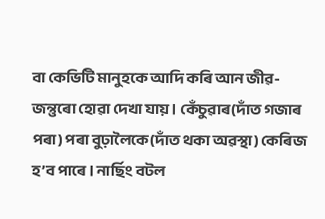বা কেভিটি মানুহকে আদি কৰি আন জীৱ-জন্তুৰো হোৱা দেখা যায়। কেঁচুৱাৰ(দাঁত গজাৰ পৰা) পৰা বুঢ়ালৈকে(দাঁত থকা অৱস্থা) কেৰিজ হ’ব পাৰে। নাৰ্ছিং বটল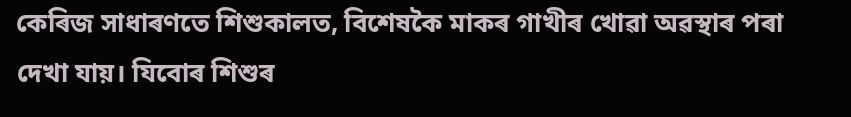কেৰিজ সাধাৰণতে শিশুকালত, বিশেষকৈ মাকৰ গাখীৰ খোৱা অৱস্থাৰ পৰা দেখা যায়। যিবোৰ শিশুৰ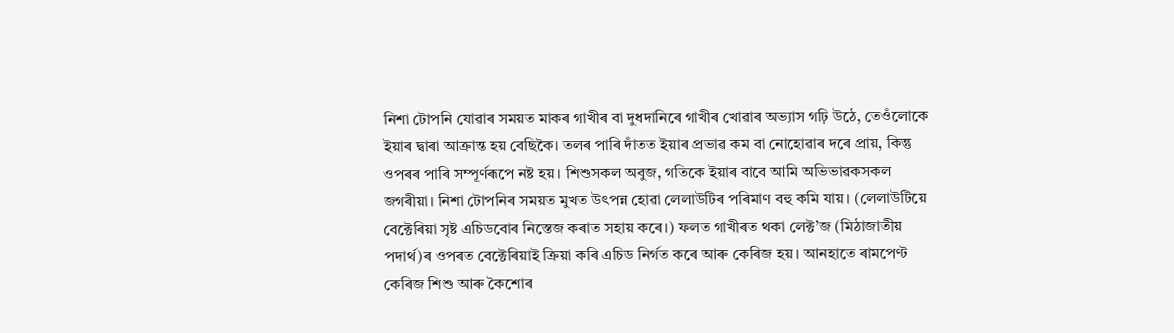নিশা টোপনি যোৱাৰ সময়ত মাকৰ গাখীৰ বা দুধদানিৰে গাখীৰ খোৱাৰ অভ্যাস গঢ়ি উঠে, তেওঁলোকে ইয়াৰ দ্বাৰা আক্ৰান্ত হয় বেছিকৈ। তলৰ পাৰি দাঁতত ইয়াৰ প্ৰভাৱ কম বা নোহোৱাৰ দৰে প্ৰায়, কিন্তু ওপৰৰ পাৰি সম্পূৰ্ণৰূপে নষ্ট হয়। শিশুসকল অবুজ, গতিকে ইয়াৰ বাবে আমি অভিভাৱকসকল জগৰীয়া। নিশা টোপনিৰ সময়ত মুখত উৎপন্ন হোৱা লেলাউটিৰ পৰিমাণ বহু কমি যায়। (লেলাউটিয়ে বেক্টেৰিয়া সৃষ্ট এচিডবোৰ নিস্তেজ কৰাত সহায় কৰে।) ফলত গাখীৰত থকা লেক্ট’জ (মিঠাজাতীয় পদাৰ্থ)ৰ ওপৰত বেক্টেৰিয়াই ক্ৰিয়া কৰি এচিড নিৰ্গত কৰে আৰু কেৰিজ হয়। আনহাতে ৰামপেণ্ট কেৰিজ শিশু আৰু কৈশোৰ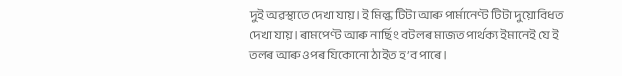দুই অৱস্থাতে দেখা যায়। ই মিল্ক টিটা আৰু পাৰ্মানেণ্ট টিটা দুয়োবিধত দেখা যায়। ৰামপেণ্ট আৰু নাৰ্ছিং বটলৰ মাজত পাৰ্থক্য ইমানেই যে ই তলৰ আৰু ওপৰ যিকোনো ঠাইত হ’ব পাৰে।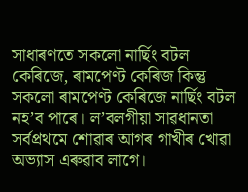সাধাৰণতে সকলো নাৰ্ছিং বটল কেৰিজে, ৰামপেণ্ট কেৰিজ কিন্তু সকলো ৰামপেণ্ট কেৰিজে নাৰ্ছিং বটল নহ’ব পাৰে। ল’বলগীয়া সাৱধানতা সৰ্বপ্ৰথমে শোৱাৰ আগৰ গাখীৰ খোৱা অভ্যাস এৰুৱাব লাগে।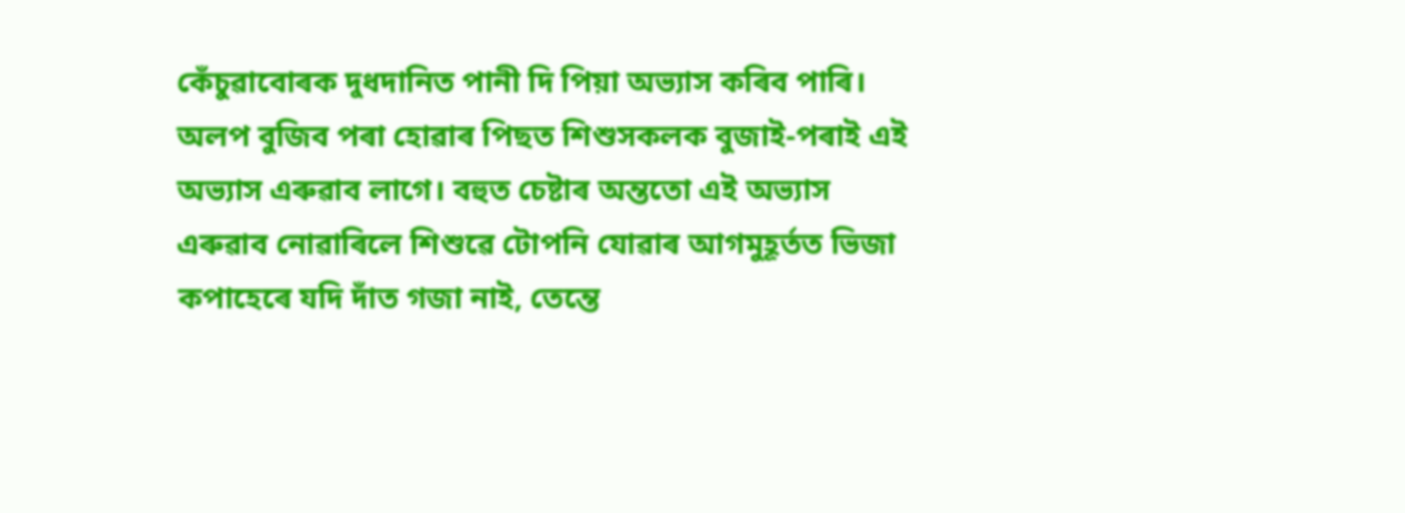কেঁচুৱাবোৰক দুধদানিত পানী দি পিয়া অভ্যাস কৰিব পাৰি। অলপ বুজিব পৰা হোৱাৰ পিছত শিশুসকলক বুজাই-পৰাই এই অভ্যাস এৰুৱাব লাগে। বহুত চেষ্টাৰ অন্ততো এই অভ্যাস এৰুৱাব নোৱাৰিলে শিশুৱে টোপনি যোৱাৰ আগমুহূৰ্তত ভিজা কপাহেৰে যদি দাঁত গজা নাই, তেন্তে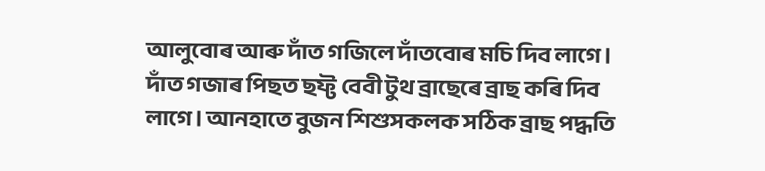আলুবোৰ আৰু দাঁত গজিলে দাঁতবোৰ মচি দিব লাগে। দাঁত গজাৰ পিছত ছফ্ট বেবী টুথ ব্ৰাছেৰে ব্ৰাছ কৰি দিব লাগে। আনহাতে বুজন শিশুসকলক সঠিক ব্ৰাছ পদ্ধতি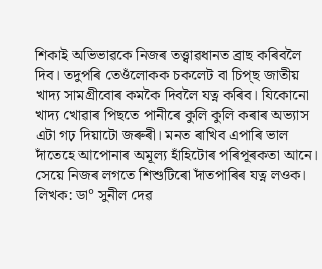শিকাই অভিভাৱকে নিজৰ তত্ত্বাৱধানত ব্ৰাছ কৰিবলৈ দিব। তদুপৰি তেওঁলোকক চকলেট বা চিপ্ছ জাতীয় খাদ্য সামগ্ৰীবোৰ কমকৈ দিবলৈ যত্ন কৰিব। যিকোনো খাদ্য খোৱাৰ পিছতে পানীৰে কুলি কুলি কৰাৰ অভ্যাস এটা গঢ় দিয়াটো জৰুৰী। মনত ৰাখিব এপাৰি ভাল দাঁতেহে আপোনাৰ অমূল্য হাঁহিটোৰ পৰিপূৰকতা আনে। সেয়ে নিজৰ লগতে শিশুটিৰো দাঁতপাৰিৰ যত্ন লওক। লিখক: ডা° সুনীল দেৱ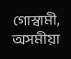গোস্বামী, অসমীয়া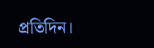প্ৰতিদিন।